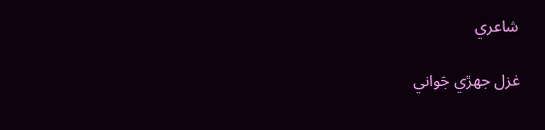شاعري

غزل جھڙي جَواني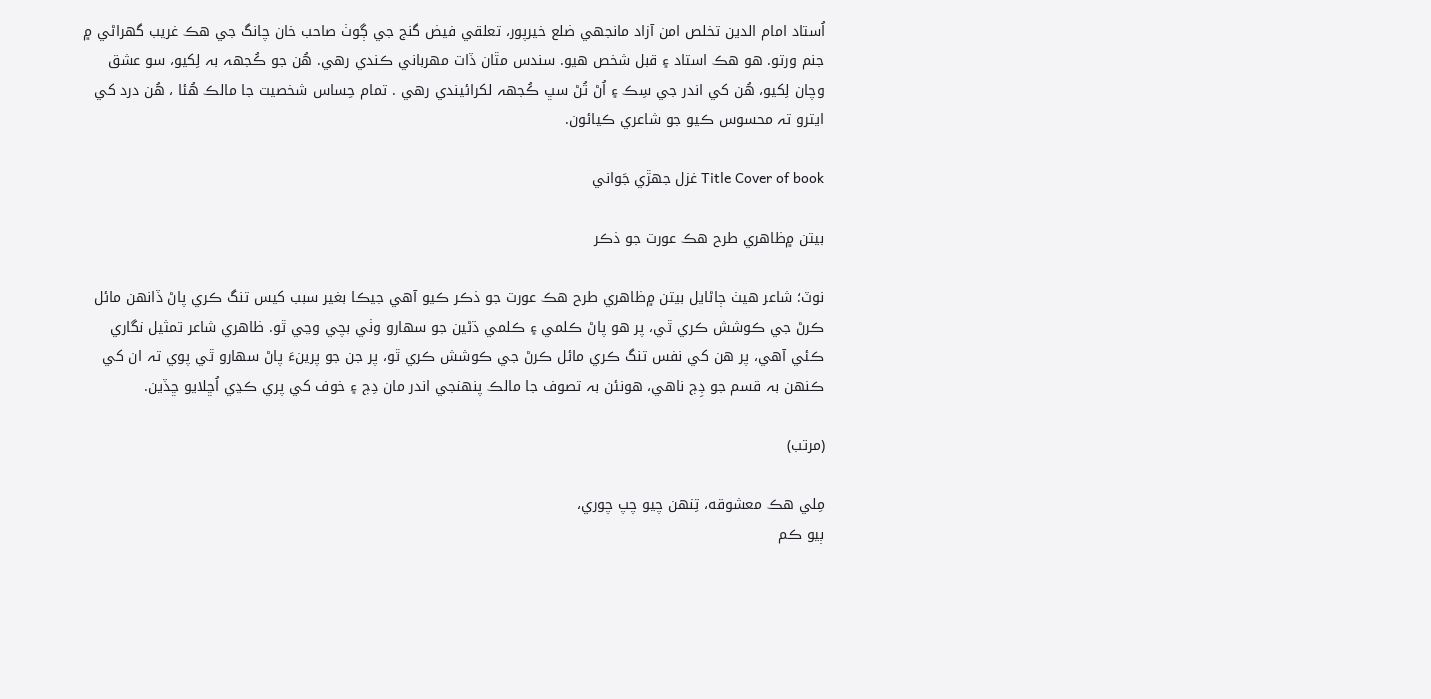اُستاد امام الدين تخلص امن آزاد مانجهي ضلع خيرپور، تعلقي فيض گنج جي ڳوٺ صاحب خان چانگ جي هڪ غريب گهراڻي ۾ جنم ورتو. ھو ھڪ استاد ۽ قبل شخص ھيو. سندس مٿان ڏات مھرباني ڪندي رهي. هُن جو ڪُجهہ بہ لِکيو، سو عشق وچان لِکيو، هُن کي اندر جي سِڪ ۽ اُڻ تُڻ سڀ ڪُجهہ لکرائيندي رهي . تمام حِساس شخصيت جا مالڪ هُئا ، هُن درد کي ايترو تہ محسوس ڪيو جو شاعري ڪيائون.

Title Cover of book غزل جھڙي جَواني

بيتن ۾ظاهري طرح هڪ عورت جو ذڪر

نوٽ؛ شاعر هيٺ ڄاڻايل بيتن ۾ظاهري طرح هڪ عورت جو ذڪر ڪيو آهي جيڪا بغير سبب کيس تنگ ڪري پاڻ ڏانھن مائل ڪرڻ جي ڪوشش ڪري ٿي، پر هو پاڻ ڪلمي ۽ ڪلمي ڌڻين جو سھارو وٺي بچي وڃي ٿو. ظاهري شاعر تمثيل نگاري ڪئي آهي، پر هن کي نفس تنگ ڪري مائل ڪرڻ جي ڪوشش ڪري ٿو، پر جن جو پرينءَ پاڻ سھارو ٿي پوي تہ ان کي ڪنھن بہ قسم جو ڊِڄ ناهي، هونئن بہ تصوف جا مالڪ پنھنجي اندر مان دِڄ ۽ خوف کي پري ڪڍي اُڇلايو ڇڏين.

(مرتب)

مِلي هڪ معشوقه، تِنھن چيو چپ چوري،
ٻيو ڪم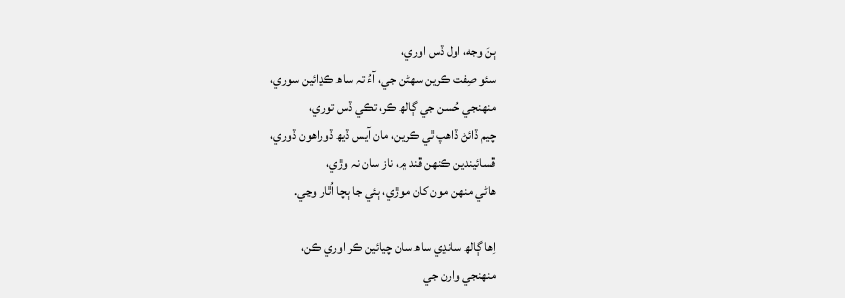ٻنَ وجه، اول ڏس اوري،
سئو صِفت ڪرين سھڻن جي، آءُ تہ ساھ ڪڍائين سوري،
منھنجي حُسن جي ڳالھ ڪر، تڪي ڏس توري،
چيم ڏائڻ ڏاهپ ٿي ڪرين، مان آيس ڏيھ ڏوراهون ڏوري،
ڦسائيندين ڪنھن ڦند ۾، ناز سان نہ وڙي،
هاڻي منھن مون کان موڙي، ٻئي جا ٻچا اُٿار وڃي.

اِها ڳالھ سانڍي ساھ سان چيائين ڪر اوري ڪن،
منھنجي وارن جي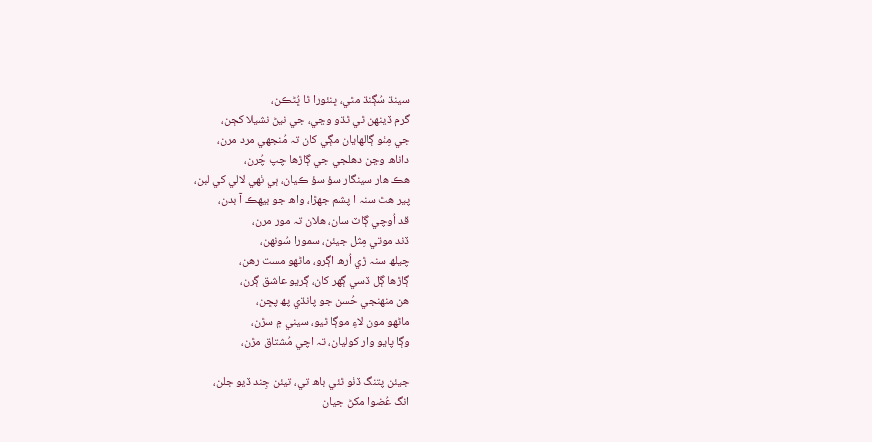سينڌ سُڳنڌ مٿي، ڀنئورا ٿا ڀُڻڪن،
گرم ڏينھن ٿي ٿڌو وڃي، جي نيڻ نشيلا کڄن،
جي مِٺو ڳالھايان مڳي کان تہ مُنجهي مرد مرن،
داناھ وڃن دهلجي جي ڳاڙها چپ چُرن،
هڪ هار سينگار سؤ سؤ ڪيان، ٻي ٺھي لالي کي لبن،
پير هٿ سنہ ا پشم جهڙا، واھ جو بيهڪ آ بدن،
قد اُوچي ڳاٽ سان، هلان تہ مور مرن،
ڏند موتي مِثل جيئن، سمورا سُونھن،
چيلھ سنہ ڙي اُرھ اڳرو، ماڻھو مست رهن،
ڳاڙها ڳل ڏسي ڳهر کان، ڳريو عاشق ڳرن،
هن منھنجي حُسن جو پانڌي پھ پڇن،
ماڻھو مون لاءِ موڳا ٿيو، سيني ۾ سڙن،
وڳا پايو وار کوليان، تہ اچي مُشتاق مڙن،

جيئن پتنگ ڏٺو ٿئي باھ تي، تيئن جِند ڏيو جلن،
انگ عُضوا مکڻ جيان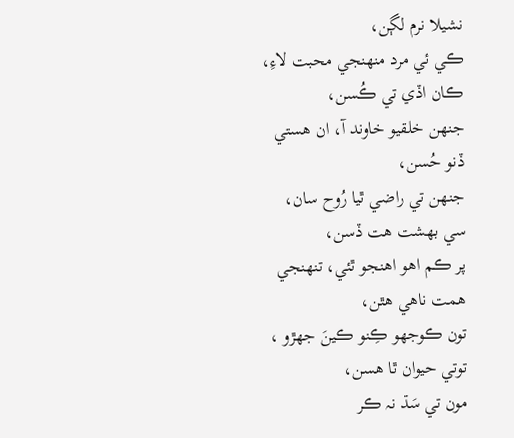نشيلا نرم لڳن،
ڪي ئي مرد منھنجي محبت لاءِ، ڪان اڏي تي ڪُسن،
جنھن خلقيو خاوند آ، ان هستي ڏنو حُسن،
جنھن تي راضي ٿيا رُوح سان، سي بهشت هت ڏسن،
پر ڪم اهو اهنجو ٿئي، تنھنجي همت ناهي هٿن،
تون ڪوجهو ڪِنو ڪينَ جهڙو ، توتي حيوان ٿا هسن،
مون تي سَڌ نہ ڪر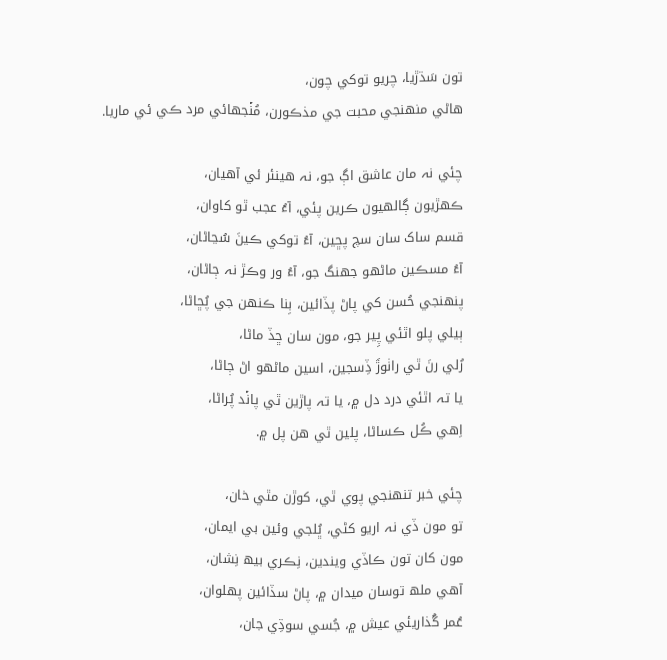تون سَڌڙيا، چريو توکي چون،
هاڻي منھنجي محبت جي مذڪورن، مُنۡجهائي مرد ڪي ئي ماريا.

چئي نہ مان عاشق اڳ جو، نہ هينئر ئي آهيان،
ڪهڙيون ڳالھيون ڪرين پئي، آءُ عجب ٿو کاوان،
قسم ساک سان سچ پڇين، آءُ توکي ڪينَ سُڃاڻان،
آءُ مسڪين ماڻھو جهنگ جو، آءُ ور وڪڙ نہ ڄاڻان،
پنھنجي حُسن کي پاڻ پڏائين، بِنا ڪنھن جي پُڇاڻا،
ٻيلي پلو اٿئي پِير جو، مون سان ڇڏ ماڻا،
رُلي رنَ ٿي راٺوڙَ ڏِسجين، اسين ماڻھو اڻ ڄاڻا،
يا تہ اٿئي درد دل ۾، يا تہ پاڙين ٿي پانۡد پُراڻا،
اِهي ڪُل ڪساڻا، پلين ٿي هن پل ۾.

چئي خبر تنھنجي پوي ٿي، کوڙن مٿي خان،
تو مون ڏي نہ اريو کڻي، ڀُلجي وئين بي ايمان،
مون کان تون ڪاڏي ويندين، نِڪري بيھ نِشان،
آهي ملھ توسان ميدان ۾، پاڻ سڏائين پهلوان،
عُمر گُذاريئي عيش ۾، جُسي سوڌِي جان،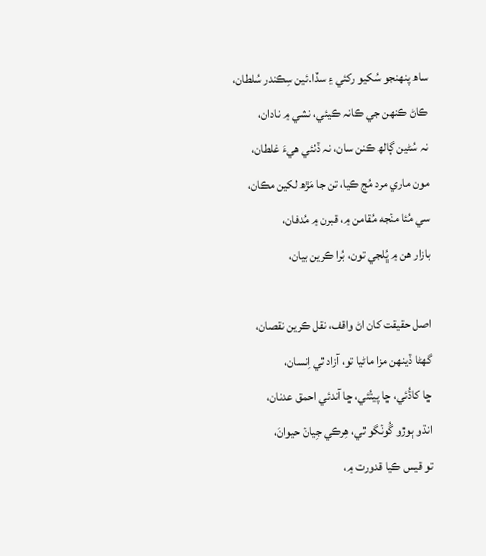ساھ پنھنجو سُکيو رکئي ۽ سڏا.ئين سِڪندر سُلطان،
ڪاڻ ڪنھن جي ڪانہ ڪيئي، نشي ۾ نادان،
نہ سُڻين ڳالھ ڪنن سان، نہ ڏٺئي هيءَ غلطان،
مون ماري مرد مُڃ ڪيا، تن جا مَڙھ لکين مڪان،
سي مُئا منۡجه مُقامن ۾، قبرن ۾ مُدفان،
بازار هن ۾ ڀُلجي تون، بُرا ڪرين بيان،

اصل حقيقت کان اڻ واقف، نقل ڪرين نقصان،
گهڻا ڏينھن مزا ماڻيا تو، آزاد ٿي اِنسان،
ڇا کاڌُئي، ڇا پيتُئي، ڇا آندئي احمق عدنان،
انڌو ٻوڙو گُونۡگو ٿي، هِرڪي جِيانۡ حيوانَ،
تو قيس ڪيا قدورت ۾،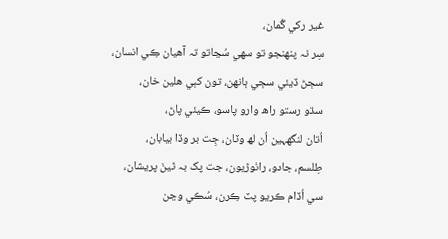غير رکي گُمان،
سِر نہ پنھنجو تو سھي سُڃاتو تہ آهيان ڪِي انسان،
سڄڻ ڏيئي سڄي ٻانھن، تون کٻي هلين خان،
سڌو رستو راھ وارو پاسو، ڪيئي پاڻ،
اُتان لنگهہين اُن لھ وٽان، جِت بر وڏا بيابان،
طِلسم، جادو، راٺوڙيون، جت پک بہ ٿينَ پريشان،
سي اُڏام ڪريو پٽ ڪِرن، سُڪي وڃن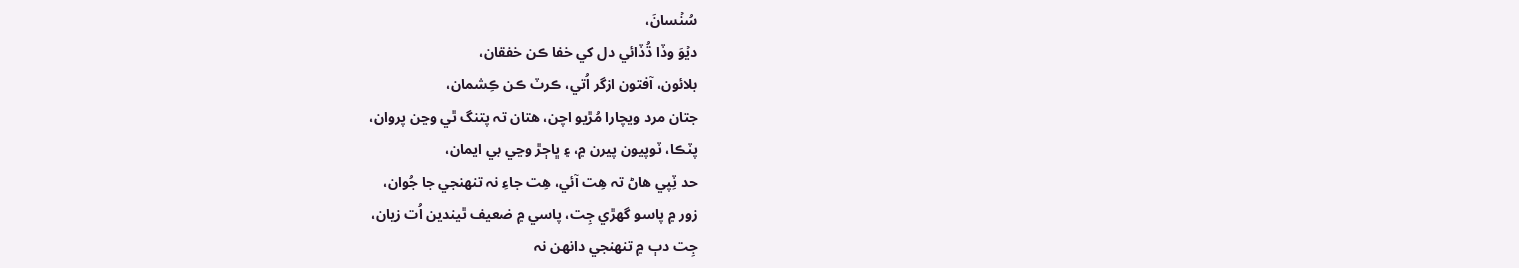سُنۡسانَ،
ديۡوَ وڏا ڌُڏائي دل کي خفا ڪن خفقان،
بلائون، آفتون ازگر اُتي، ڪرٽ ڪن ڪِشمان،
جتان مرد ويچارا مُڙيو اچن، هتان تہ پتنگ ٿي وڃن پروان،
پٽڪا، ٽوپيون پيرن ۾، ۽ ڀاڄڙ وڃي بي ايمان،
حد ٽِپي هاڻ تہ هِت آئي، هِت جاءِ نہ تنھنجي جا جُوان،
زور ۾ پاسو گهڙي جِت، پاسي ۾ ضعيف ٿيندين اُت زيان،
جِت دٻ ۾ تنھنجي دانھن نہ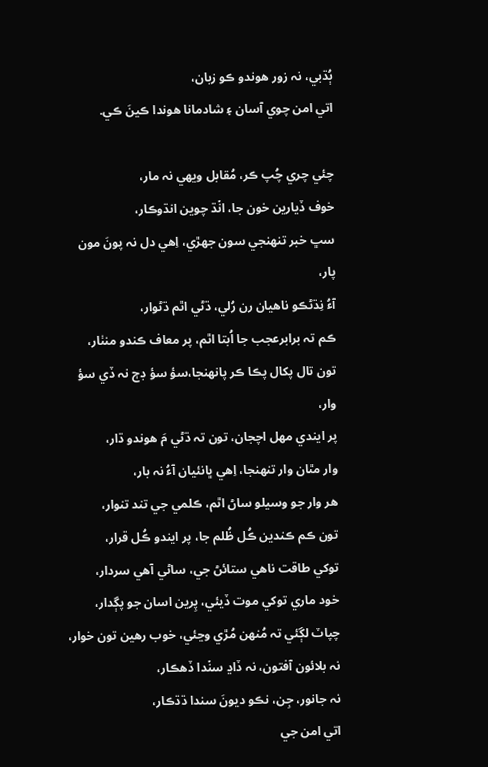ٻُڌبي، نہ زور هوندو ڪو زبان،
اتي امن چوي آسان ۽ شادمانا هوندا ڪينَ ڪي.

چئي چري چُپ ڪر، مُقابل ويھي نہ مار،
خوف ڏيارين خون جا، انۡڌ چوين انڌوڪار،
سڀ خبر تنھنجي سون جهڙي، اِهي دل نہ پونَ مون پار،
آءُ نِڌڻڪو ناهيان رن رُلي، ڌڻي اٿم ڌڻوار،
ڪم تہ برابرعجب جا اُبتا اٿم، پر معاف ڪندو منٺار،
تون تال پکال پڪا ڪر پانھنجا،سؤ سؤ ڊڄ نہ ڏي سؤ وار،
پر ايندي مھل اچجان، تون تہ ڌڻي مَ هوندو ڌار،
وار مٿان وار تنھنجا، اِهي ڀانئيان آءُ نہ بار،
هر وار جو وسيلو ساڻ اٿم، ڪلمي جي تند تنوار،
تون ڪم ڪندين ڪُل ظُلم جا، پر ايندو ڪُل قرار،
توکي طاقت ناهي ستائڻ جي، ساڻي آهي سردار،
خود ماري توکي موت ڏيئي، پِرين اسان جو پڳدار،
چپاٽ لڳئي تہ مُنھن مُڙي وڃئي، خوب رهين تون خوار،
نہ بلائون آفتون، نہ ڏاڍ سنۡدا ڏهڪار،
نہ جانور، جِن، نڪو ديونَ سندا ڌڌڪار،
اتي امن جي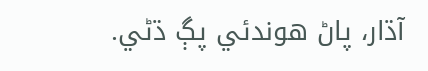آڌار، پاڻ هوندئي پڳ ڌڻي.